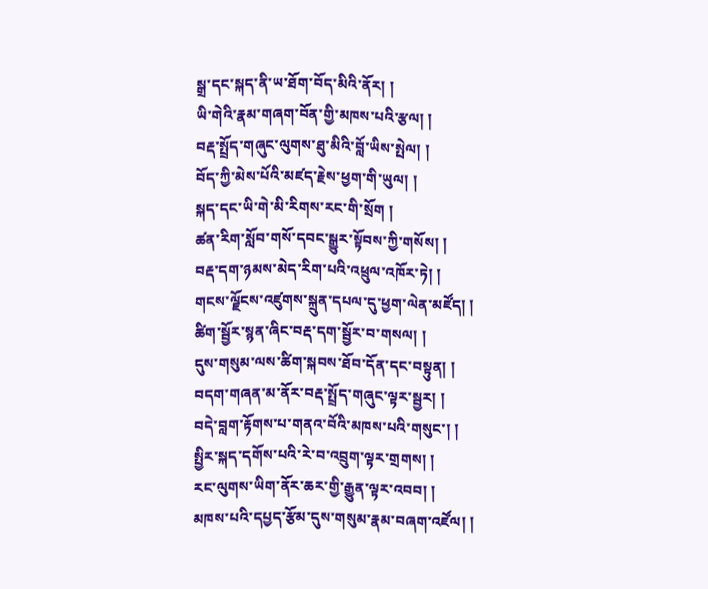སྒྲ་དང་སྐད་ནི་ཡ་ཐོག་བོད་མིའི་ནོར། །
ཡི་གེའི་རྣམ་གཞག་བོན་གྱི་མཁས་པའི་རྩལ། །
བརྡ་སྤྲོད་གཞུང་ལུགས་ཐུ་མིའི་བློ་ཡིས་སྤེལ། །
བོད་ཀྱི་མེས་པོའི་མཛད་རྗེས་ཕྱག་གི་ཡུལ། །
སྐད་དང་ཡི་གེ་མི་རིགས་རང་གི་སྲོག །
ཚན་རིག་སློབ་གསོ་དབང་སྒྱུར་སྟོབས་ཀྱི་གསོས། །
བརྡ་དག་ཉམས་མེད་རིག་པའི་འཕྲུལ་འཁོར་ཏེ། །
གངས་ལྗོངས་འཛུགས་སྐྲུན་དཔལ་དུ་ཕྱག་ལེན་མཛོད། །
ཚིག་སྦྱོར་སྙན་ཞིང་བརྡ་དག་སྦྱོར་བ་གསལ། །
དུས་གསུམ་ལས་ཚིག་སྐབས་ཐོབ་དོན་དང་བསྟུན། །
བདག་གཞན་མ་ནོར་བརྡ་སྤྲོད་གཞུང་ལྟར་སྦྱར། །
བདེ་བླག་རྟོགས་པ་གནའ་བོའི་མཁས་པའི་གསུང་། །
སྤྱིར་སྐད་དགོས་པའི་རེ་བ་འབྲུག་ལྟར་གྲགས། །
རང་ལུགས་ཡིག་ནོར་ཆར་གྱི་རྒྱུན་ལྟར་འབབ། །
མཁས་པའི་དཔྱད་རྩོམ་དུས་གསུམ་རྣམ་བཞག་འཛོལ། །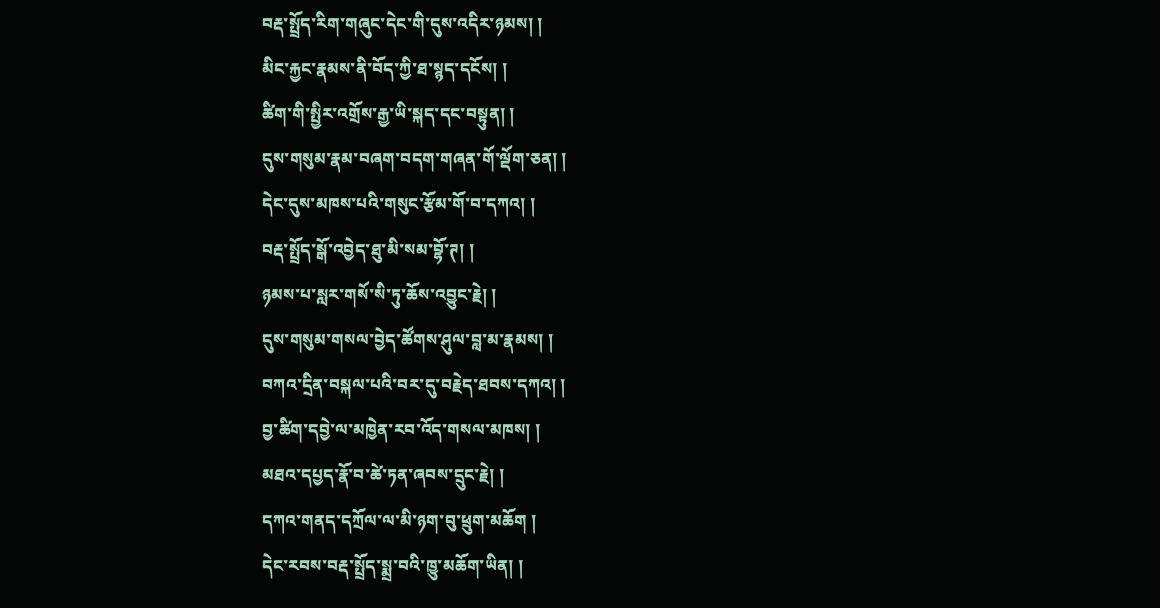བརྡ་སྤྲོད་རིག་གཞུང་དེང་གི་དུས་འདིར་ཉམས། །
མིང་རྐྱང་རྣམས་ནི་བོད་ཀྱི་ཐ་སྙད་དངོས། །
ཚིག་གི་སྤྱིར་འགྲོས་རྒྱ་ཡི་སྐད་དང་བསྟུན། །
དུས་གསུམ་རྣམ་བཞག་བདག་གཞན་གོ་ལྡོག་ཅན། །
དེང་དུས་མཁས་པའི་གསུང་རྩོམ་གོ་བ་དཀའ། །
བརྡ་སྤྲོད་སྒོ་འབྱེད་ཐུ་མི་སམ་བྷོ་ཊ། །
ཉམས་པ་སླར་གསོ་སི་ཏུ་ཆོས་འབྱུང་རྗེ། །
དུས་གསུམ་གསལ་བྱེད་ཚོགས་ཤུལ་བླ་མ་རྣམས། །
བཀའ་དྲིན་བསྐལ་པའི་བར་དུ་བརྗེད་ཐབས་དཀའ། །
བྱ་ཚིག་དབྱེ་ལ་མཁྱེན་རབ་འོད་གསལ་མཁས། །
མཐའ་དཔྱད་རྣོ་བ་ཚེ་ཏན་ཞབས་དྲུང་རྗེ། །
དཀའ་གནད་དཀྲོལ་ལ་མི་ཉག་བུ་ཕྲུག་མཆོག །
དེང་རབས་བརྡ་སྤྲོད་སྨྲ་བའི་ཁྱུ་མཆོག་ཡིན། །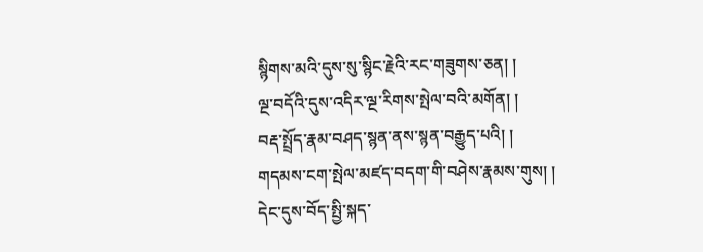སྙིགས་མའི་དུས་སུ་སྙིང་རྗེའི་རང་གཟུགས་ཅན། །
ལྔ་བདོའི་དུས་འདིར་ལྔ་རིགས་སྤེལ་བའི་མགོན། །
བརྡ་སྤྲོད་རྣམ་བཤད་སྙན་ནས་སྙན་བརྒྱུད་པའི། །
གདམས་ངག་སྤེལ་མཛད་བདག་གི་བཤེས་རྣམས་གུས། །
དེང་དུས་བོད་སྤྱི་སྐད་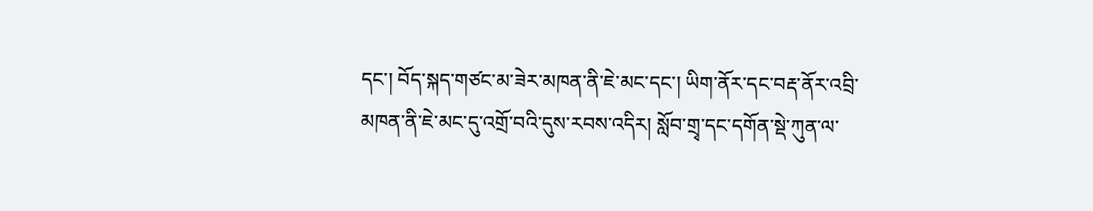དང་། བོད་སྐད་གཙང་མ་ཟེར་མཁན་ནི་ཇེ་མང་དང་། ཡིག་ནོར་དང་བརྡ་ནོར་འབྲི་མཁན་ནི་ཇེ་མང་དུ་འགྲོ་བའི་དུས་རབས་འདིར། སློབ་གྲྭ་དང་དགོན་སྡེ་ཀུན་ལ་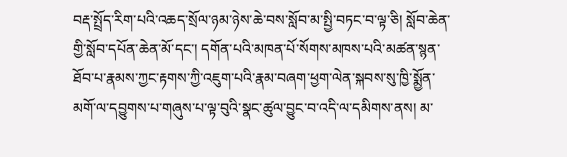བརྡ་སྤྲོད་རིག་པའི་འཆད་སྲོལ་ཉམ་ཉེས་ཆེ་བས་སློབ་མ་སྤྱི་བཏང་བ་ལྟ་ཅི། སློབ་ཆེན་གྱི་སློབ་དཔོན་ཆེན་མོ་དང་། དགོན་པའི་མཁན་པོ་སོགས་མཁས་པའི་མཚན་སྙན་ཐོབ་པ་རྣམས་ཀྱང་རྟགས་ཀྱི་འཇུག་པའི་རྣམ་བཞག་ཕྱག་ལེན་སྐབས་སུ་ཁྱི་སྨྱོན་མགོ་ལ་དབྱུགས་པ་གཞུས་པ་ལྟ་བུའི་སྣང་ཚུལ་བྱུང་བ་འདི་ལ་དམིགས་ནས། མ་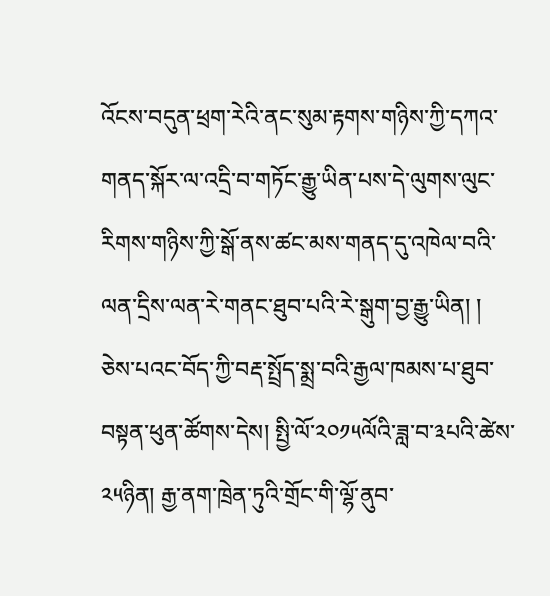འོངས་བདུན་ཕྲག་རེའི་ནང་སུམ་རྟགས་གཉིས་ཀྱི་དཀའ་གནད་སྐོར་ལ་འདྲི་བ་གཏོང་རྒྱུ་ཡིན་པས་དེ་ལུགས་ལུང་རིགས་གཉིས་ཀྱི་སྒོ་ནས་ཚང་མས་གནད་དུ་འཁེལ་བའི་ལན་དྲིས་ལན་རེ་གནང་ཐུབ་པའི་རེ་སྒུག་བྱ་རྒྱུ་ཡིན། །
ཅེས་པའང་བོད་ཀྱི་བརྡ་སྤྲོད་སྨྲ་བའི་རྒྱལ་ཁམས་པ་ཐུབ་བསྟན་ཕུན་ཚོགས་དེས། སྤྱི་ལོ་༢༠༡༥ལོའི་ཟླ་བ་༣པའི་ཚེས་༢༥ཉིན། རྒྱ་ནག་ཁྲེན་ཏུའི་གྲོང་གི་ལྷོ་ནུབ་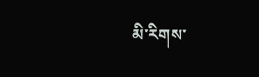མི་རིགས་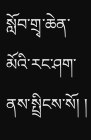སློབ་གྲྭ་ཆེན་མོའི་རང་ཤག་ནས་སྤྲིངས་སོ། །